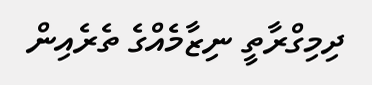ދިމިގްރާތީ ނިޒާމެއްގެ ތެރެއިން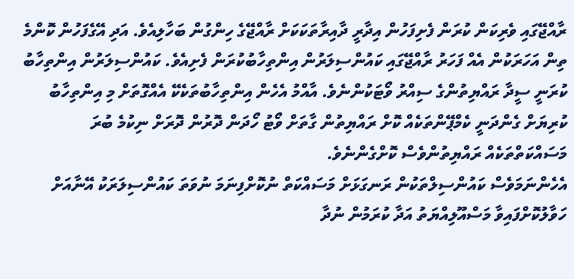ރާއްޖޭގައި ވެރިކަން ކުރަން ފެށިފަހުން އިދާރީ ދާއިރާތަކަކަށް ރާއްޖޭގެ ހިންގުން ބަހާލިއެވެ. އަދި އޭގެފަހުން ކޮންމެ ތިން އަހަރަކުން އެއް ފަހަރު ރާއްޖޭގައި ކައުންސިލަރުން އިންތިހާބުކުރަން ފެށިއެވެ. ކައުންސިލަރުން އިންތިހާބު ކުރަނީ ސީދާ ރައްޔިތުންގެ ސިއްރު ވޯޓަކުންނެވެ. އާއްމު އެހެން އިންތިހާބުތަކެކޭ އެއްގޮތަށް މި އިންތިހާބު ކުރިޔަށް ގެންދަނީ ކެމްޕޭންތަކެއް ކޮށް ރައްޔިތުން ގާތަށް ވޯޓު ހޯދަން ދޮރުން ދޮރަށް ނިކުމެ ބުރަ މަސައްކަތްތަކެއް ރައްޔިތުންވެސް ކޮށްގެންނެވެ.
އެހެންނަމަވެސް ކައުންސިލްތަކުން ރަނގަޅަށް މަސައްކަތް ނުކޮށްފިނަމަ ނުވަތަ ކައުންސިލަރަކު އޭނާއަށް ހަވާލުކޮށްފައިވާ މަސްއޫލިއްޔަތު އަދާ ކުރަމުން ނުދާ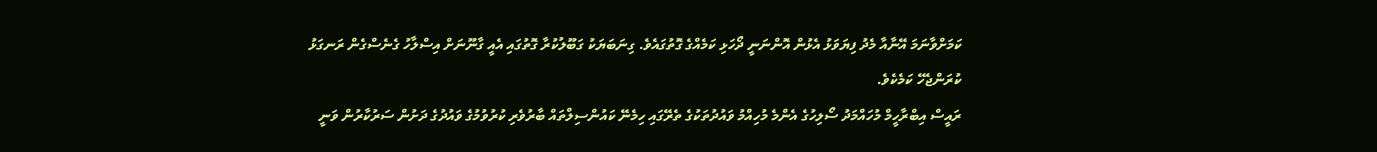ކަމަށްވާނަމަ އޭނާއާ މެދު ފިޔަވަޅު އެޅުން އޮންނަނީ ދޯހަޅި ކަމެއްގެ ގޮތުގައެވެ. ގިނަބަޔަކު ގަބޫލުކުރާ ގޮތުގައި އެއީ ގާނޫނަށް އިސްލާހު ގެނެސްގެން ރަނގަޅު ކުރަންޖެހޭ ކަމެކެވެ.
ރައީސް އިބްރާހީމް މުހައްމަދު ސޯލިހުގެ އެންމެ މުހިއްމު ވައުދުތަކުގެ ތެރޭގައި ހިމެނޭ ކައުންސިލްތައް ބާރުވެރި ކުރުވުމުގެ ވައުދުގެ ދަށުން ސަރުކާރުން ވަނީ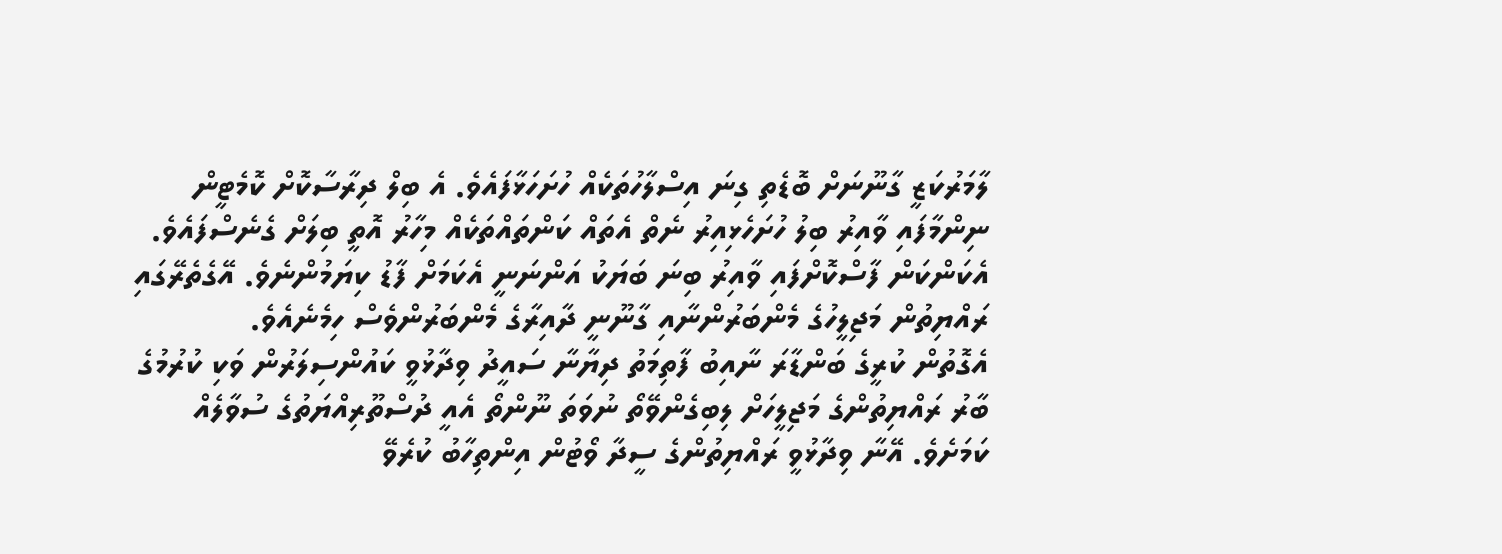ލާމަރުކަޒީ ގާނޫނަށް ބޮޑެތި ގިނަ އިސްލާހުތަކެއް ހުށަހަޅާފައެވެ. އެ ބިލް ދިރާސާކޮށް ކޮމެޓީން ނިންމާފައި ވާއިރު ބިލު ހުށަހެޅިއިރު ނެތް އެތައް ކަންތައްތަކެއް މިހާރު އޮތީ ބިލަށް ގެނެސްފައެވެ. އެކަންކަން ފާސްކޮށްފައި ވާއިރު ބިނަ ބަޔަކު އަންނަނީ އެކަމަށް ފާޑު ކިޔަމުންނެވެ. އޭގެތެރޭގައި ރައްޔިތުން މަޖިލީހުގެ މެންބަރުންނާއި ގާނޫނީ ދާއިރާގެ މެންބަރުންވެސް ހިމެނެއެވެ.
އެގޮތުން ކުރީގެ ބަންޑާރަ ނާއިބު ފާތިމަތު ދިޔާނާ ސައީދު ވިދާޅުވީ ކައުންސިލަރުން ވަކި ކުރުމުގެ ބާރު ރައްޔިތުންގެ މަޖިލީހަށް ލިބިގެންވޭތޯ ނުވަތަ ނޫންތޯ އެއީ ދުސްތޫރިއްޔަތުގެ ސުވާލެއް ކަމަށެވެ. އޭނާ ވިދާޅުވީ ރައްޔިތުންގެ ސީދާ ވޯޓުން އިންތިހާބު ކުރެވޭ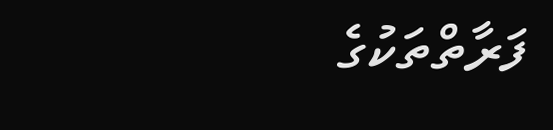ފަރާތްތަކުގެ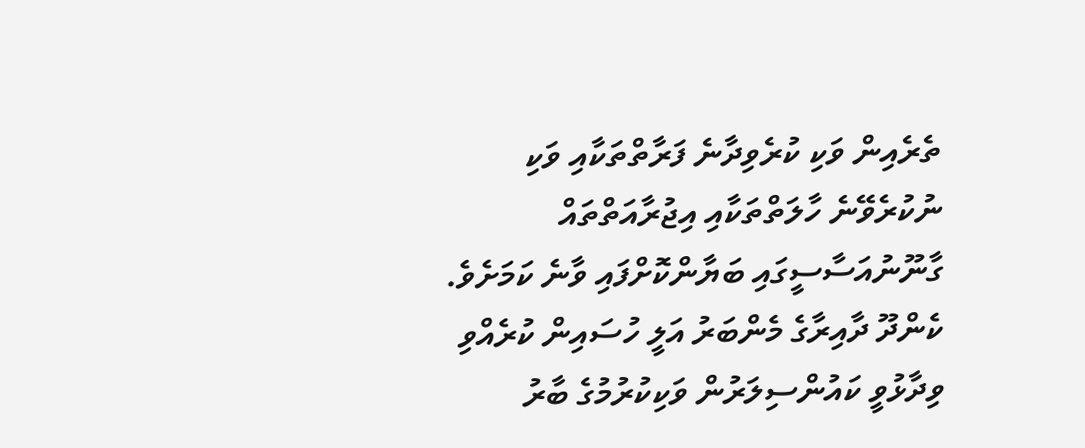ތެރެއިން ވަކި ކުރެވިދާނެ ފަރާތްތަކާއި ވަކި ނުކުރެވޭނެ ހާލަތްތަކާއި އިޖުރާއަތްތައް ގާނޫނުއަސާސީގައި ބަޔާންކޮށްފައި ވާނެ ކަމަށެވެ.
ކެންދޫ ދާއިރާގެ މެންބަރު އަލީ ހުސައިން ކުރެއްވި ވިދާޅުވީ ކައުންސިލަރުން ވަކިކުރުމުގެ ބާރު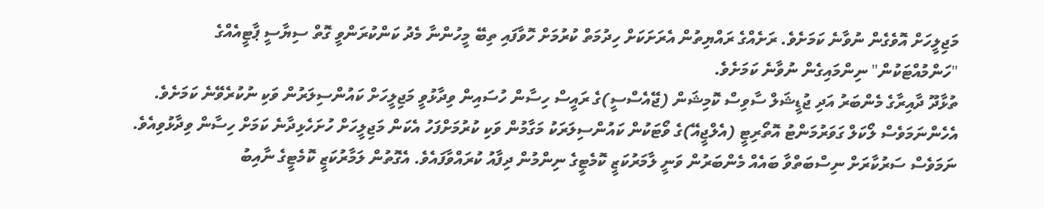މަޖިލީހަށް އޮވެގެން ނުވާނެ ކަމަށެވެ. ރަށެއްގެ ރައްޔިތުން އެރަށަކަށް ހިދުމަތް ކުރުމަށް ހޮވާފައި ތިބޭ މީހުންނާ މެދު ކަންކުރަންވީ ގޮތް ސިޔާސީ ޕާޓީއެއްގެ "ހަންމުއްޓަކުން" ނިންމައިގެން ނުވާނެ ކަމަށެވެ.
ތުޅާދޫ ދާއިރާގެ މެންބަރު އަދި ޖުޑީޝަލް ސާވިސް ކޮމިޝަން (ޖޭއެސްސީ)ގެ ރައީސް ހިސާން ހުސައިން ވިދާޅުވީ މަޖިލީހަށް ކައުންސިލަރުން ވަކި ނުކުރެވޭނެ ކަމަށެވެ. އެހެންނަމަވެސް ލޯކަލް ގަވަރުމަންޓު އޮތޯރިޓީ (އެލްޖީއޭ)ގެ ވޯޓަކުން ކައުންސިލަރަކު މަގާމުން ވަކި ކުރުމަށްފަހު އެކަން މަޖިލީހަށް ހުށަހެޅިދާނެ ކަމަށް ހިސާން ވިދާޅުވިއެވެ.
ނަމަވެސް ސަރުކާރަށް ނިސްބަތްވާ ބައެއް މެންބަރުން ވަނީ ލާމަރުކަޒީ ކޮމެޓީގެ ނިންމުން ދިފާއު ކުރައްވާފައެވެ. އެގޮތުން ލަމާރުކަޒީ ކޮމެޓީގެ ނާއިބު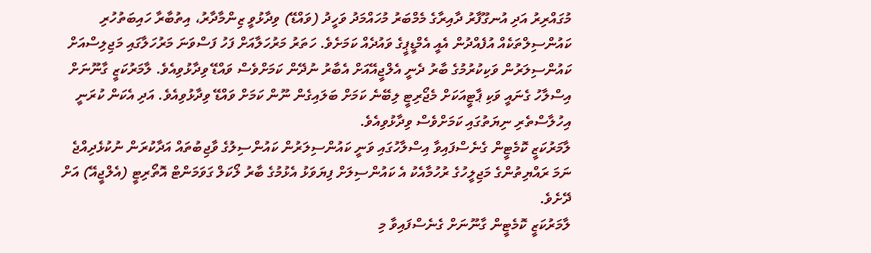މުގައްރިރު އަދި އުނގޫފާރު ދާއިރާގެ މެމްބަރު މުހައްމަދު ވަހީދު (ވައްޑޭ) ވިދާޅުވީ ޒިންމާދާރު، އިތުބާރާ ހައިބަތުހުރި ކައުންސިލްތަކެއް އުފެއްދުން އެއީ އެމްޑީޕީގެ ވައުދެއް ކަމަށެވެ. ހަތަރު މަރުހަލާއަށް ފަހު ފަސްވަނަ މަރުހަލާގައި މަޖިލިސްއަށް ކައުންސިލަރުން ވަކިކުރުމުގެ ބާރު ދެނީ އެލްޖީއޭއަށް އެބާރު ނުދޭން ކަމަށްވެސް ވައްޑޭ ވިދާޅުވިއެވެ. ލާމަރުކަޒީ ގާނޫނަށް އިސްލާހު ގެނައީ ވަކި ޕާޓީއަކަށް މެޖޯރިޓީ ލިބޭނެ ކަމަށް ބަލައިގެން ނޫން ކަމަށް ވައްޑޭ ވިދާޅުވިއެވެ. އަދި އެކަން ކުރަނީ އިހުލާސްތެރި ނިޔަތުގައި ކަމަށްވެސް ވިދާޅުވިއެވެ.
ލާމަރުކަޒީ ކޮމެޓީން ގެނެސްފައިވާ އިސްލާހުގައި ވަނީ ކައުންސިލަރުން ކައުންސިލުގެ ވާޖިބުތައް އަދާކުރަން ނުކުޅެދިއްޖެ ނަމަ ރައްޔިތުންގެ މަޖިލީހުގެ ރުހުމާއެކު އެ ކައުންސިލަށް ފިޔަވަޅު އެޅުމުގެ ބާރު ލޯކަލް ގަވަމަންޓް އޮތޯރިޓީ (އެލްޖީއޭ) އަށް ދޭށެވެ.
ލާމަރުކަޒީ ކޮމެޓީން ގާނޫނަށް ގެނެސްފައިވާ މި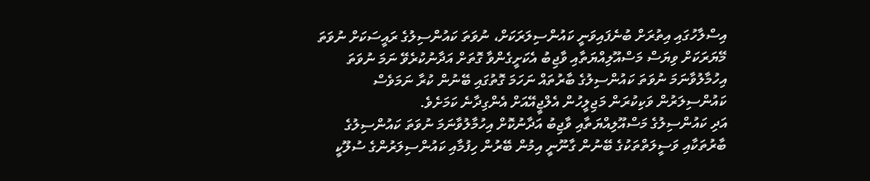އިސްލާހުގައި އިތުރަށް ބުނެފައިވަނީ ކައުންސިލަރަކަށް، ނުވަތަ ކައުންސިލުގެ ރައީސަކަށް ނުވަތަ މޭޔަރަކަށް ވިޔަސް މަސްއޫލިއްޔަތާއި ވާޖިބު އެކަށީގެންވާ ގޮތަށް އަދާނުކުރެވޭ ނަމަ ނުވަތަ އިހުމާލުވާނަމަ ނުވަތަ ކައުންސިލުގެ ބާރުތައް ނަހަމަ ގޮތުގައި ބޭނުން ކުރާ ނަމަވެސް ކައުންސިލަރުން ވަކިކުރަން މަޖިލީހުން އެލްޖީއޭއަށް އެންގިދާނެ ކަމަށެވެ.
އަދި ކައުންސިލުގެ މަސްއޫލިއްޔަތާއި ވާޖިބު އަދާނުކޮށް އިހުމާލުވާނަމަ ނުވަތަ ކައުންސިލުގެ ބާރުތަކާއި ވަސީލަތްތަކުގެ ބޭނުން ގާނޫނީ އިމުން ބޭރުން ހިފުމާއި ކައުންސިލަރުންގެ ސުލޫކީ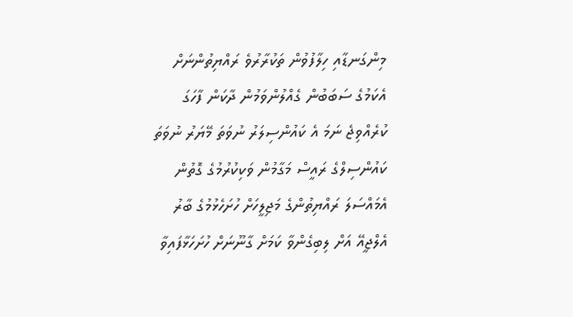މިންގަނޑާއި ހިލާފުވުން ތަކުރާރުވެ ރައްޔިތުންނަށް އެކަމުގެ ސަބަބުން ގެއްލުންވަމުން ދާކަން ފާހަގަ ކުރެއްވިޖެ ނަމަ އެ ކައުންސިލަރު ނުވަތަ މޭޔަރު ނުވަތަ ކައުންސިލްގެ ރައީސް މަގާމުން ވަކިކުރުމުގެ ގޮތުން އެމައްސަލަ ރައްޔިތުންގެ މަޖިލީހަށް ހުށަހެޅުމުގެ ބާރު އެލްޖީއޭ އަށް ލިބިގެންވާ ކަމަށް ގާނޫނަށް ހުށަހަޅާފައިވާ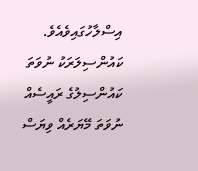އިސްލާހުގައިވެއެވެ.
ކައުންސިލަރަކު ނުވަތަ ކައުންސިލުގެ ރައީސެއް ނުވަތަ މޭޔަރެއް ވިޔަސް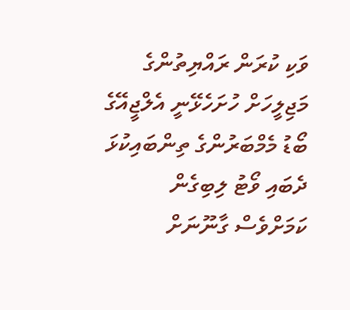ވަކި ކުރަން ރައްޔިތުންގެ މަޖިލީހަށް ހުށަހެޅޭނީ އެލްޖީއޭގެ ބޯޑު މެމްބަރުންގެ ތިންބައިކުޅަ ދެބައި ވޯޓު ލިބިގެން ކަމަށްވެސް ގާނޫނަށް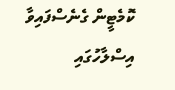ކޮމެޓީން ގެނެސްފައިވާ އިސްލާހުގައި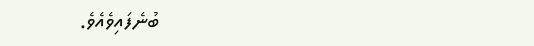ބުނެފައިވެއެވެ.